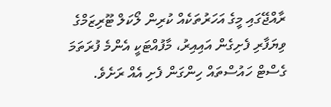ރާއްޖޭގައި މީގެ އަހަރުތަކެއް ކުރިން ލޯކަލް ޓޫރިޒަމްގެ ވިޔަފާރި ފެށިގެން އައިއިރު، މާފުއްޓަކީ އެންމެ ފުރަތަމަ ގެސްޓް ހައުސްތައް ހިންގަން ފެށި އެއް ރަށެވެ.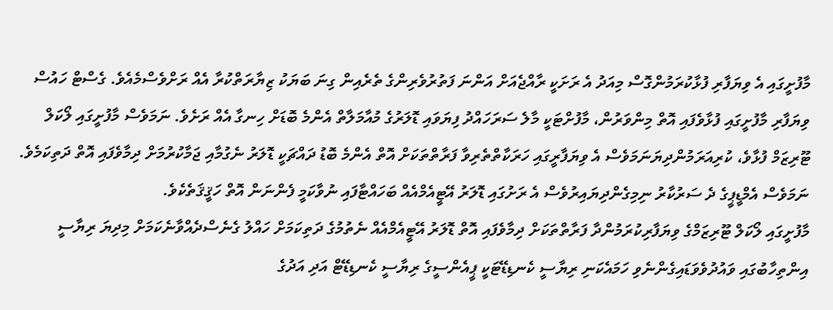މާފުށީގައި އެ ވިޔަފާރި ފުޅާކުރަމުންގޮސް މިއަދު އެ ރަށަކީ ރާއްޖެއަށް އަންނަ ފަތުރުވެރިންގެ ތެރެއިން ގިނަ ބަޔަކު ޒިޔާރަތްކުރާ އެއް ރަށްވެސްމެއެވެ. ގެސްޓް ހައުސް ވިޔަފާރި މާފުށީގައި ފުޅާވެފައި އޮތް މިންވަރުން، މާފުށްޓަކީ މާލެ ސަރަހައްދު ފިޔަވައި ޑޮލަރުގެ މުއާމަލާތް އެންމެ ބޮޑަށް ހިނގާ އެއް ރަށެވެ. ނަމަވެސް މާފުށީގައި ލޯކަލް ޓޫރިޒަމް ފުޅާވެ، ކުރިއަރަމުންދިޔަނަމަވެސް އެ ވިޔަފާރީގައި ހަރަކާތްތެރިވާ ފަރާތްތަކަށް އޮތް އެންމެ ބޮޑު ދައްޗަކީ ޑޮލަރު ނެގުމާއި ޖަމާކުރުމަށް ދިމާވެފައި އޮތް ދަތިކަމެވެ. ނަމަވެސް އެމްޑީޕީގެ ދެ ސަރުކާރު ނިމިގެންދިޔައިރުވެސް އެ ރަށުގައި ޑޮލަރު އޭޓީއެމްއެއް ބަހައްޓާފައި ނުވާކަމީ ފެންނަން އޮތް ހަޤީޤަތެކެވެ.
މާފުށީގައި ލޯކަލް ޓޫރިޒަމްގެ ވިޔަފާރިކުރަމުންދާ ފަރާތްތަކަށް ދިމާވެފައި އޮތް ޑޮލަރު އޭޓީއެމްއެއް ނެތުމުގެ ދަތިކަމަށް ހައްލު ގެނެސްދެއްވާނެކަމަށް މިދިޔަ ރިޔާސީ އިންތިހާބުގައި ވައުދުވެވަޑައިގެންނެވި ހަމައެކަނި ރިޔާސީ ކެނޑިޑޭޓަކީ ޕީއެންސީގެ ރިޔާސީ ކެނޑިޑޭޓް އަދި އަދުގެ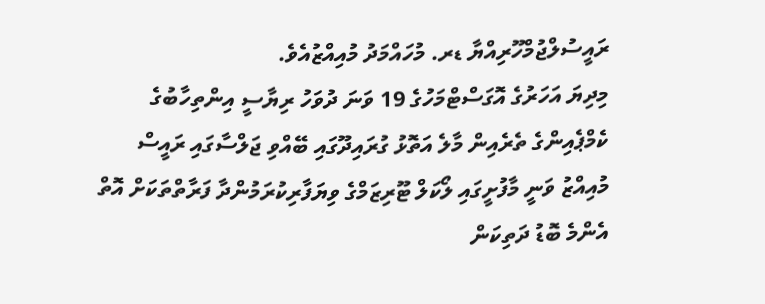ރައީސުލްޖުމްހޫރިއްޔާ ޑރ. މުހައްމަދު މުއިއްޒުއެވެ.
މިދިޔަ އަހަރުގެ އޮގަސްޓްމަހުގެ 19 ވަނަ ދުވަހު ރިޔާސީ އިންތިހާބުގެ ކެމްޕެއިންގެ ތެރެއިން މާލެ އަތޮޅު ގުރައިދޫގައި ބޭއްވި ޖަލްސާގައި ރައީސް މުއިއްޒު ވަނީ މާފުށީގައި ލޯކަލް ޓޫރިޒަމްގެ ވިޔަފާރިކުރަމުންދާ ފަރާތްތަކަށް އޮތް އެންމެ ބޮޑު ދަތިކަން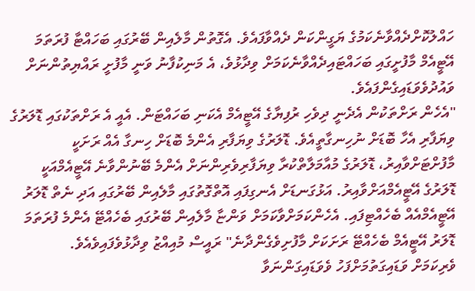ހައްލުކޮށްދެއްވާނެކަމުގެ ޔަގީންކަން ދެއްވާފައެވެ. އެގޮތުން މާލެއިން ބޭރުގައި ބަހައްޓާ ފުރަތަމަ އޭޓީއެމް މާފުށީގައި ބަހައްޓައިދެއްވާނެކަމަށް ވިދާޅުވެ، އެ މަނިކުފާނު ވަނީ މާފުށީ ރައްޔިތުންނަށް ވައުދުވެވަޑައިގެންފައެވެ.
"އެހެން ރަށްތަކުން އެދެނީ ދިވެހި ރުފިޔާގެ އޭޓީއެމް އެކަނި ބަހައްޓަން. އެއީ އެ ރަށްތަކުގައި ޑޮލަރުގެ ވިޔަފާރި އެހާ ބޮޑަށް ނުހިނގާތީއެވެ. ޑޮލަރުގެ ވިޔަފާރި އެންމެ ބޮޑަށް ހިނގާ އެއް ރަށަކީ މާފުށްޓަށްވާއިރު، ޑޮލަރުގެ މުއާމަލާތްކުރާ ވިޔަފާރިވެރިންނަށް އެންމެ ބޭނުންވާނެ އޭޓީއެމްއަކީ ޑޮލަރުގެ އޭޓީއެމްއަށްވާއިރު. އަޅުގަނޑަށް އެނގިފައި އޮތްގޮތުގައި މާލެއިން ބޭރުގައި އަދި ނެތް ޑޮލަރު އޭޓީއެމްއެއް ބެހެއްޓިފައި. އެހެންކަމަށްވާކަމަށް ވަންޏާ މާލެއިން ބޭރުގައި ބެހެއްޓޭ އެންމެ ފުރަތަމަ ޑޮލަރު އޭޓީއެމް ބެހެއްޓޭ ރަށަކަށް މާފުށިވެގެންދާނެ" ރައީސް މުއިއްޒު ވިދާޅުވެފައިވެއެވެ.
ވެރިކަމަށް ވަޑައިގަތުމަށްފަހު ވެވަޑައިގަންނަވާ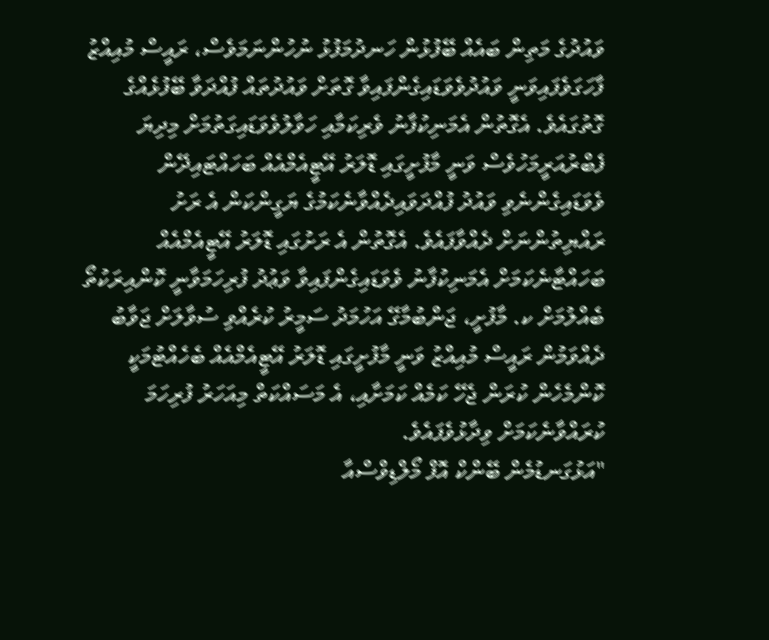ވައުދުގެ މަތިން ބައެއް ބޭފުޅުން ހަނދުމަފުޅު ނުހުންނަމަވެސް، ރައީސް މުއިއްޒު ފާހަގަވެފައިވަނީ ވައުދުވެވަޑައިގެންފައިވާ ގޮތަށް ވައުދުތައް ފުއްދަވާ ބޭފުޅެއްގެ ގޮތުގައެވެ. އެގޮތުން އެމަނިކުފާނު ވެރިކަމާއި ހަވާލުވެވަޑައިގަތުމަށް މިދިޔަ ފެބްރުއަރީމަހުވެސް ވަނީ މާފުށީގައި ޑޮލަރު އޭޓީއެމްއެއް ބަހައްޓައިދޭން ވެވަޑައިގެންނެވި ވައުދު ފުއްދަވައިދެއްވާނެކަމުގެ ޔަގީންކަން އެ ރަށު ރައްޔިތުންނަށް ދެއްވާފައެވެ. އެގޮތުން އެ ރަށުގައި ޑޮލަރު އޭޓީއެމްއެއް ބަހައްޓާނެކަމަށް އެމަނިކުފާނު ވެވަޑައިގެންފައިވާ ވަޢުދު ފުރިހަމަވާނީ ކޮންއިރަކުތޯ ބެއްލުމަށް ކ. މާފުށީ، ޖަންބުމާގޭ އަހުމަދު ސަމީރު ކުރެއްވި ސުވާލަށް ޖަވާބު ދެއްވަމުން ރައީސް މުއިއްޒު ވަނީ މާފުށީގައި ޑޮލަރު އޭޓީއެމްއެއް ބެހެއްޓުމަކީ ކޮންމެހެން ކުރަން ޖެހޭ ކަމެއް ކަމަށާއި، އެ މަސައްކަތް މިއަހަރު ފުރިހަމަ ކުރައްވާނެކަމަށް ވިދާޅުވެފައެވެ.
"އަޅުގަނޑުމެން ބޭންކް އޮފް މޯލްޑިވްސްއާ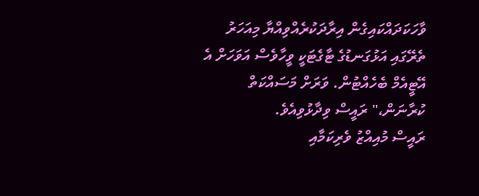ވާހަކަދައްކައިގެން އިރާދަކުރެއްވިއްޔާ މިއަހަރު ތެރޭގައި އަޅުގަނޑުގެ ޓާގެޓަކީ ވީހާވެސް އަވަހަށް އެ އޭޓީއެމް ބެހެއްޓުން. ވަރަށް މަސައްކަތް ކުރާނަން،" ރައީސް ވިދާޅުވިއެވެ.
ރައީސް މުއިއްޒު ވެރިކަމާއި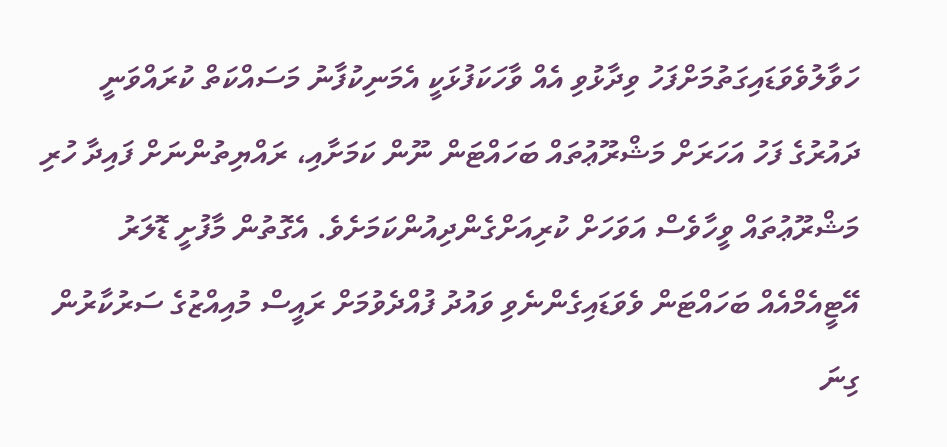ހަވާލުވެވަޑައިގަތުމަށްފަހު ވިދާޅުވި އެއް ވާހަކަފުޅަކީ އެމަނިކުފާނު މަސައްކަތް ކުރައްވަނީ ދައުރުގެ ފަހު އަހަރަށް މަޝްރޫޢުތައް ބަހައްޓަން ނޫން ކަމަށާއި، ރައްޔިތުންނަށް ފައިދާ ހުރި މަޝްރޫޢުތައް ވީހާވެސް އަވަހަށް ކުރިއަށްގެންދިއުންކަމަށެވެ. އެގޮތުން މާފުށީ ޑޮލަރު އޭޓީއެމްއެއް ބަހައްޓަން ވެވަޑައިގެންނެވި ވައުދު ފުއްދެވުމަށް ރައީސް މުއިއްޒުގެ ސަރުކާރުން ގިނަ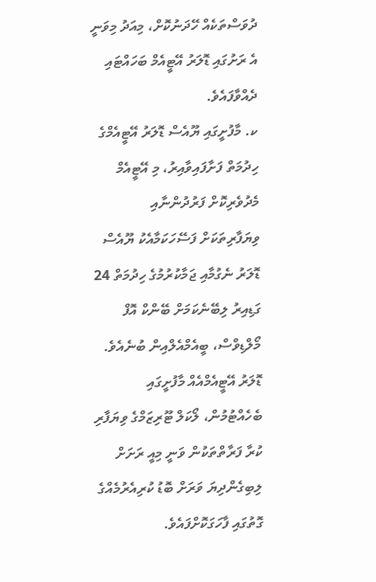ދުވަސްތަކެއް ހޭދަނުކޮށް، މިއަދު މިވަނީ އެ ރަށުގައި ޑޮލަރު އޭޓީއެމް ބަހައްޓައި ދެއްވާފައެވެ.
ކ. މާފުށީގައި ޔޫއެސް ޑޮލަރު އޭޓީއެމްގެ ހިދުމަތް ފަށާފައިވާއިރު، މި އޭޓީއެމް މެދުވެރިކޮށް ފަރުދުންނާއި ވިޔަފާރިތަކަށް ފަސޭހަކަމާއެކު ޔޫއެސް ޑޮލަރު ނެގުމާއި ޖަމާކުރުމުގެ ހިދުމަތް 24 ގަޑިއިރު ލިބޭނެކަމަށް ބޭންކް އޮފް މޯލްޑިވްސް، ބީއެމްއެލްއިން ބުނެއެވެ.
ޑޮލަރު އޭޓީއެމްއެއް މާފުށީގައި ބެހެއްޓުމުން، ލޯކަލް ޓޫރިޒަމްގެ ވިޔަފާރި ކުރާ ފަރާތްތަކުން ވަނީ މިއީ ރަށަށް ލިބިގެންދިޔަ ވަރަށް ބޮޑު ކުރިއެރުމެއްގެ ގޮތުގައި ފާހަގަކޮށްފައެވެ.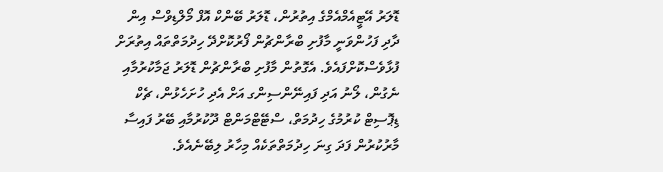ޑޮލަރު އޭޓީއެމްއެމްގެ އިތުރުން، ޑޮލަރު ބޭންކް އޮފް މޯލްޑިވްސް އިން ދާދި ފަހުންވަނީ މާފުށި ބްރާންޗުން ފޯރުކޮށްދޭ ހިދުމަތްތައް އިތުރަށް ފުޅާވެސްކޮށްފައެވެ. އެގޮތުން މާފުށި ބްރާންޗުން ޑޮލަރު ޖަމާކުރުމާއި ނެގުން، ލޯނު އަދި ފައިނޭންސިންގ އަށް އެދި ހުށަހެޅުން، ޗެކް ޑިޕޮސިޓް ކުރުމުގެ ހިދުމަތް، ސްޓޭޓްމަންޓް ދޫކުރުމާއި ބޭރު ފައިސާ މާރުކުރުން ފަދަ ގިނަ ހިދުމަތްތަކެއް މިހާރު ލިބޭނެއެވެ.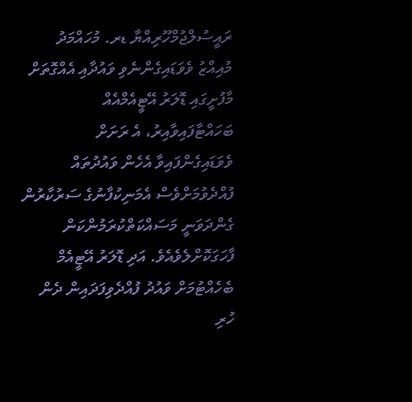ރައީސުލްޖުމްހޫރިއްޔާ ޑރ. މުހައްމަދު މުއިއްޒު ވެވަޑައިގެންނެވި ވައުދާއި އެއްގޮތަށް މާފުށީގައި ޑޮލަރު އޭޓީއެމްއެއް ބަހައްޓާފައިވާއިރު، އެ ރަށަށް ވެވަޑައިގެންފައިވާ އެހެން ވައުދުތައް ފުއްދެވުމަށްވެސް އެމަނިކުފާނުގެ ސަރުކާރުން ގެންދަވަނީ މަސައްކަތްކުރަމުންކަން ފާހަގަކޮށްލެވެއެވެ. އަދި ޑޮލަރު އޭޓީއެމް ބެހެއްޓުމަށް ވައުދު ފުއްދެވިފަދައިން ދެން ހުރި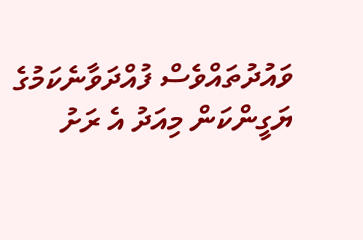ވައުދުތައްވެސް ފުއްދަވާނެކަމުގެ ޔަގީންކަން މިއަދު އެ ރަށު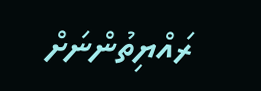ރައްޔިތުންނަށް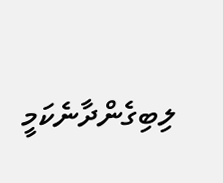ލިބިގެންދާނެކަމީ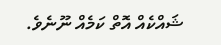ޝައްކެއް އޮތް ކަމެއް ނޫނެވެ.